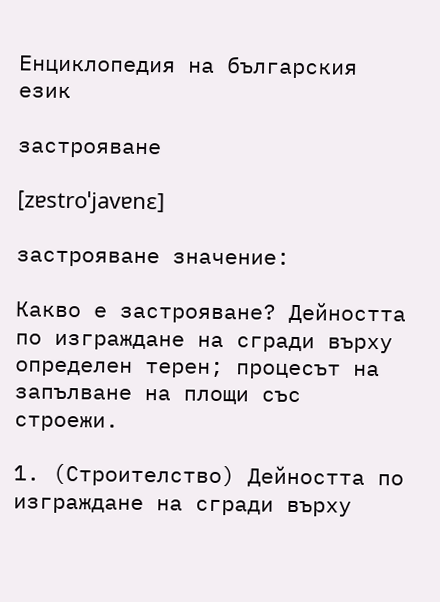Енциклопедия на българския език

застрояване

[zɐstroˈjavɐnɛ]

застрояване значение:

Какво е застрояване? Дейността по изграждане на сгради върху определен терен; процесът на запълване на площи със строежи.

1. (Строителство) Дейността по изграждане на сгради върху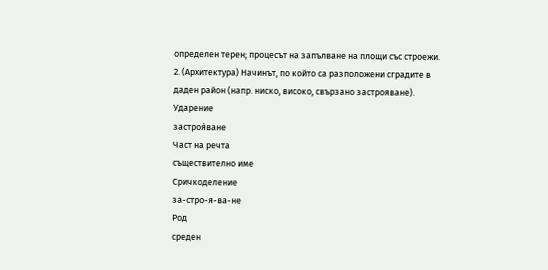определен терен; процесът на запълване на площи със строежи.
2. (Архитектура) Начинът, по който са разположени сградите в даден район (напр. ниско, високо, свързано застрояване).
Ударение
застроя̀ване
Част на речта
съществително име
Сричкоделение
за-стро-я-ва-не
Род
среден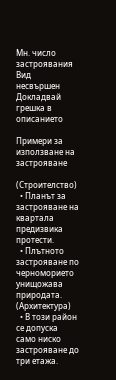Мн. число
застроявания
Вид
несвършен
Докладвай грешка в описанието

Примери за използване на застрояване

(Строителство)
  • Планът за застрояване на квартала предизвика протести.
  • Плътното застрояване по черноморието унищожава природата.
(Архитектура)
  • В този район се допуска само ниско застрояване до три етажа.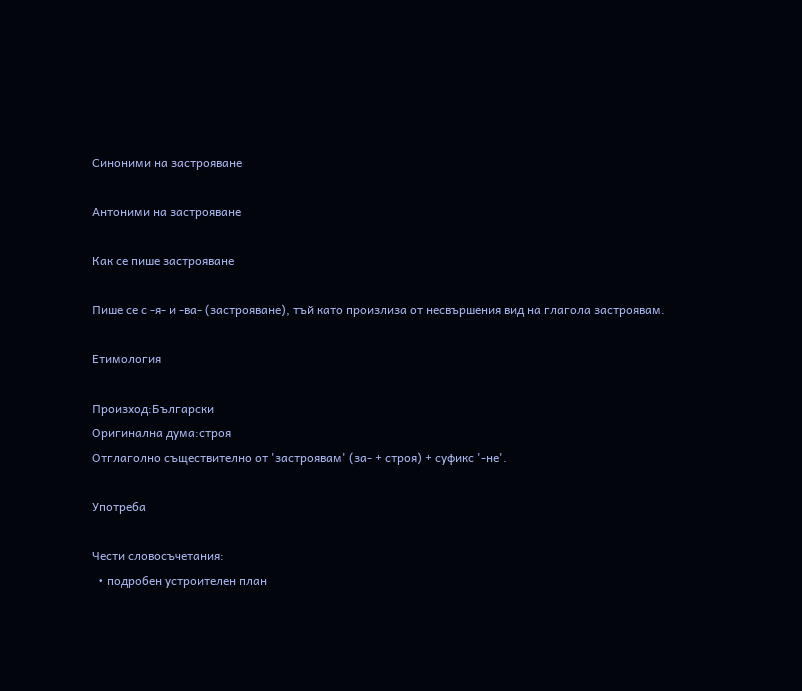Синоними на застрояване

Антоними на застрояване

Как се пише застрояване

Пише се с -я- и -ва- (застрояване), тъй като произлиза от несвършения вид на глагола застроявам.

Етимология

Произход:Български
Оригинална дума:строя
Отглаголно съществително от 'застроявам' (за- + строя) + суфикс '-не'.

Употреба

Чести словосъчетания:
  • подробен устроителен план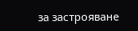за застрояване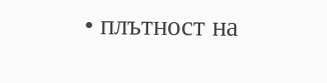• плътност на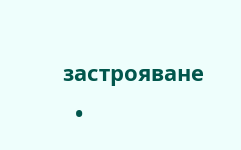застрояване
  •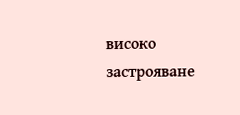високо застрояване